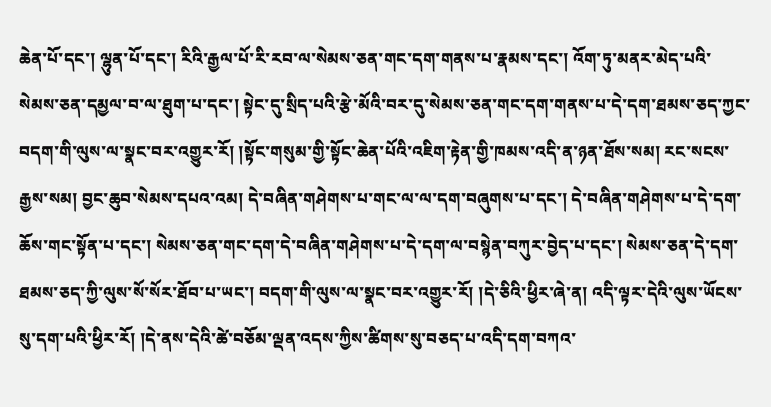ཆེན་པོ་དང་། ལྷུན་པོ་དང་། རིའི་རྒྱལ་པོ་རི་རབ་ལ་སེམས་ཅན་གང་དག་གནས་པ་རྣམས་དང་། འོག་ཏུ་མནར་མེད་པའི་སེམས་ཅན་དམྱལ་བ་ལ་ཐུག་པ་དང་། སྟེང་དུ་སྲིད་པའི་རྩེ་མོའི་བར་དུ་སེམས་ཅན་གང་དག་གནས་པ་དེ་དག་ཐམས་ཅད་ཀྱང་བདག་གི་ལུས་ལ་སྣང་བར་འགྱུར་རོ། །སྟོང་གསུམ་གྱི་སྟོང་ཆེན་པོའི་འཇིག་རྟེན་གྱི་ཁམས་འདི་ན་ཉན་ཐོས་སམ། རང་སངས་རྒྱས་སམ། བྱང་ཆུབ་སེམས་དཔའ་འམ། དེ་བཞིན་གཤེགས་པ་གང་ལ་ལ་དག་བཞུགས་པ་དང་། དེ་བཞིན་གཤེགས་པ་དེ་དག་ཆོས་གང་སྟོན་པ་དང་། སེམས་ཅན་གང་དག་དེ་བཞིན་གཤེགས་པ་དེ་དག་ལ་བསྙེན་བཀུར་བྱེད་པ་དང་། སེམས་ཅན་དེ་དག་ཐམས་ཅད་ཀྱི་ལུས་སོ་སོར་ཐོབ་པ་ཡང་། བདག་གི་ལུས་ལ་སྣང་བར་འགྱུར་རོ། །དེ་ཅིའི་ཕྱིར་ཞེ་ན། འདི་ལྟར་དེའི་ལུས་ཡོངས་སུ་དག་པའི་ཕྱིར་རོ། །དེ་ནས་དེའི་ཚེ་བཅོམ་ལྡན་འདས་ཀྱིས་ཚིགས་སུ་བཅད་པ་འདི་དག་བཀའ་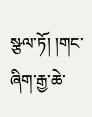སྩལ་ཏོ། །གང་ཞིག་རྒྱ་ཆེ་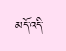མདོ་འདི་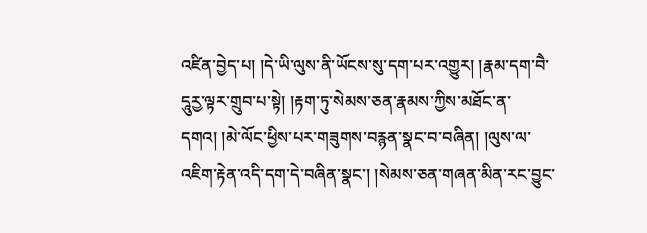འཛིན་བྱེད་པ། །དེ་ཡི་ལུས་ནི་ཡོངས་སུ་དག་པར་འགྱུར། །རྣམ་དག་བཻ་དཱུརྱ་ལྟར་གྲུབ་པ་སྟེ། །རྟག་ཏུ་སེམས་ཅན་རྣམས་ཀྱིས་མཐོང་ན་དགའ། །མེ་ལོང་ཕྱིས་པར་གཟུགས་བརྙན་སྣང་བ་བཞིན། །ལུས་ལ་འཇིག་རྟེན་འདི་དག་དེ་བཞིན་སྣང་། །སེམས་ཅན་གཞན་མིན་རང་བྱུང་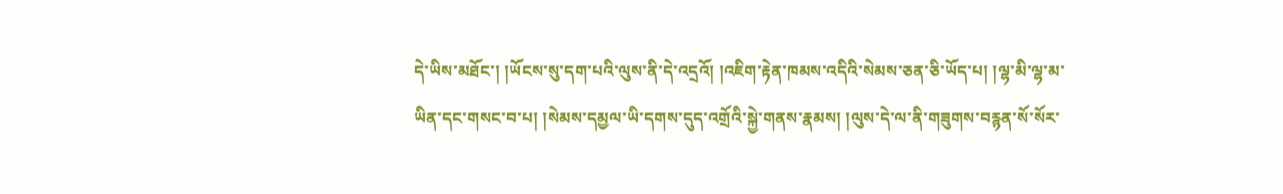དེ་ཡིས་མཐོང་། །ཡོངས་སུ་དག་པའི་ལུས་ནི་དེ་འདྲའོ། །འཇིག་རྟེན་ཁམས་འདིའི་སེམས་ཅན་ཅི་ཡོད་པ། །ལྷ་མི་ལྷ་མ་ཡིན་དང་གསང་བ་པ། །སེམས་དམྱལ་ཡི་དགས་དུད་འགྲོའི་སྐྱེ་གནས་རྣམས། །ལུས་དེ་ལ་ནི་གཟུགས་བརྙན་སོ་སོར་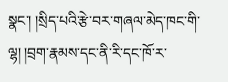སྣང་། །སྲིད་པའི་རྩེ་བར་གཞལ་མེད་ཁང་གི་ལྷ། །བྲག་རྣམས་དང་ནི་རི་དང་ཁོ་ར་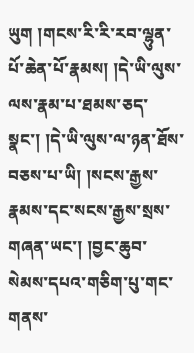ཡུག །གངས་རི་རི་རབ་ལྷུན་པོ་ཆེན་པོ་རྣམས། །དེ་ཡི་ལུས་ལས་རྣམ་པ་ཐམས་ཅད་སྣང་། །དེ་ཡི་ལུས་ལ་ཉན་ཐོས་བཅས་པ་ཡི། །སངས་རྒྱས་རྣམས་དང་སངས་རྒྱས་སྲས་གཞན་ཡང་། །བྱང་ཆུབ་སེམས་དཔའ་གཅིག་པུ་གང་གནས་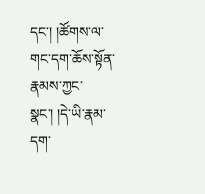དང་། །ཚོགས་ལ་གང་དག་ཆོས་སྟོན་རྣམས་ཀྱང་སྣང་། །དེ་ཡི་རྣམ་དག་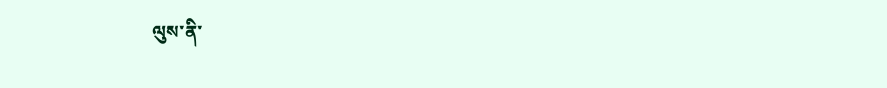ལུས་ནི་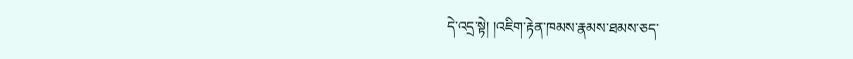དེ་འདྲ་སྟེ། །འཇིག་རྟེན་ཁམས་རྣམས་ཐམས་ཅད་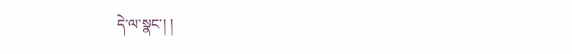དེ་ལ་སྣང་། །